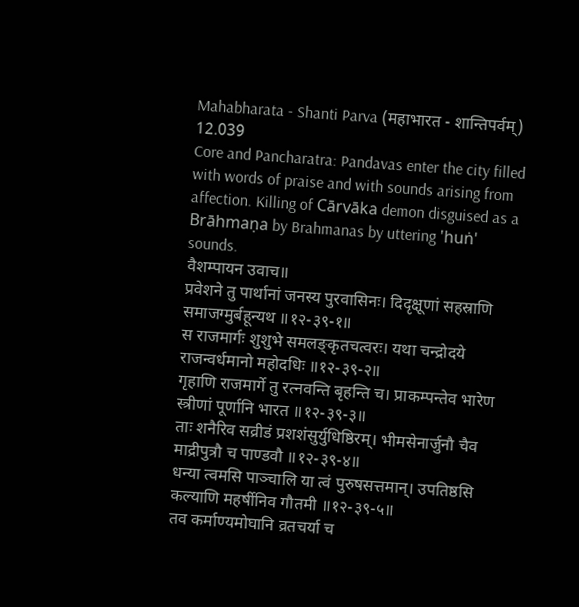Mahabharata - Shanti Parva (महाभारत - शान्तिपर्वम्)
12.039
Core and Pancharatra: Pandavas enter the city filled with words of praise and with sounds arising from affection. Killing of Cārvāka demon disguised as a Brāhmaṇa by Brahmanas by uttering 'huṅ' sounds.
वैशम्पायन उवाच॥
प्रवेशने तु पार्थानां जनस्य पुरवासिनः। दिदृक्षूणां सहस्राणि समाजग्मुर्बहून्यथ ॥१२-३९-१॥
स राजमार्गः शुशुभे समलङ्कृतचत्वरः। यथा चन्द्रोदये राजन्वर्धमानो महोदधिः ॥१२-३९-२॥
गृहाणि राजमार्गे तु रत्नवन्ति बृहन्ति च। प्राकम्पन्तेव भारेण स्त्रीणां पूर्णानि भारत ॥१२-३९-३॥
ताः शनैरिव सव्रीडं प्रशशंसुर्युधिष्ठिरम्। भीमसेनार्जुनौ चैव माद्रीपुत्रौ च पाण्डवौ ॥१२-३९-४॥
धन्या त्वमसि पाञ्चालि या त्वं पुरुषसत्तमान्। उपतिष्ठसि कल्याणि महर्षीनिव गौतमी ॥१२-३९-५॥
तव कर्माण्यमोघानि व्रतचर्या च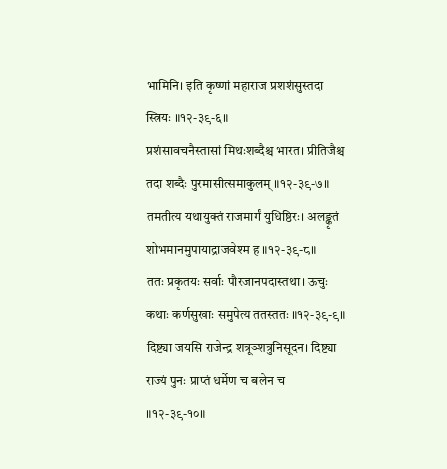भामिनि। इति कृष्णां महाराज प्रशशंसुस्तदा स्त्रियः ॥१२-३९-६॥
प्रशंसावचनैस्तासां मिथःशब्दैश्च भारत। प्रीतिजैश्च तदा शब्दैः पुरमासीत्समाकुलम् ॥१२-३९-७॥
तमतीत्य यथायुक्तं राजमार्गं युधिष्ठिरः। अलङ्कृतं शोभमानमुपायाद्राजवेश्म ह ॥१२-३९-८॥
ततः प्रकृतयः सर्वाः पौरजानपदास्तथा। ऊचुः कथाः कर्णसुखाः समुपेत्य ततस्ततः ॥१२-३९-९॥
दिष्ट्या जयसि राजेन्द्र शत्रूञ्शत्रुनिसूदन। दिष्ट्या राज्यं पुनः प्राप्तं धर्मेण च बलेन च ॥१२-३९-१०॥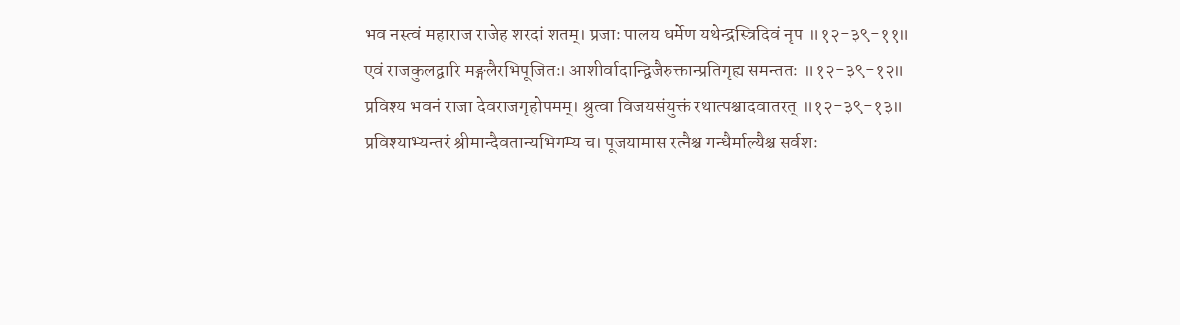भव नस्त्वं महाराज राजेह शरदां शतम्। प्रजाः पालय धर्मेण यथेन्द्रस्त्रिदिवं नृप ॥१२-३९-११॥
एवं राजकुलद्वारि मङ्गलैरभिपूजितः। आशीर्वादान्द्विजैरुक्तान्प्रतिगृह्य समन्ततः ॥१२-३९-१२॥
प्रविश्य भवनं राजा देवराजगृहोपमम्। श्रुत्वा विजयसंयुक्तं रथात्पश्चादवातरत् ॥१२-३९-१३॥
प्रविश्याभ्यन्तरं श्रीमान्दैवतान्यभिगम्य च। पूजयामास रत्नैश्च गन्धैर्माल्यैश्च सर्वशः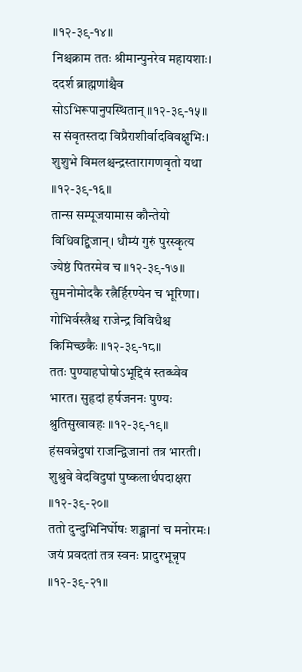॥१२-३९-१४॥
निश्चक्राम ततः श्रीमान्पुनरेव महायशाः। ददर्श ब्राह्मणांश्चैव सोऽभिरूपानुपस्थितान् ॥१२-३९-१५॥
स संवृतस्तदा विप्रैराशीर्वादविवक्षुभिः। शुशुभे विमलश्चन्द्रस्तारागणवृतो यथा ॥१२-३९-१६॥
तान्स सम्पूजयामास कौन्तेयो विधिवद्द्विजान्। धौम्यं गुरुं पुरस्कृत्य ज्येष्ठं पितरमेव च ॥१२-३९-१७॥
सुमनोमोदकै रत्नैर्हिरण्येन च भूरिणा। गोभिर्वस्त्रैश्च राजेन्द्र विविधैश्च किमिच्छकैः ॥१२-३९-१८॥
ततः पुण्याहघोषोऽभूद्दिवं स्तब्ध्वेव भारत। सुहृदां हर्षजननः पुण्यः श्रुतिसुखावहः ॥१२-३९-१९॥
हंसवन्नेदुषां राजन्द्विजानां तत्र भारती। शुश्रुवे वेदविदुषां पुष्कलार्थपदाक्षरा ॥१२-३९-२०॥
ततो दुन्दुभिनिर्घोषः शङ्खानां च मनोरमः। जयं प्रवदतां तत्र स्वनः प्रादुरभून्नृप ॥१२-३९-२१॥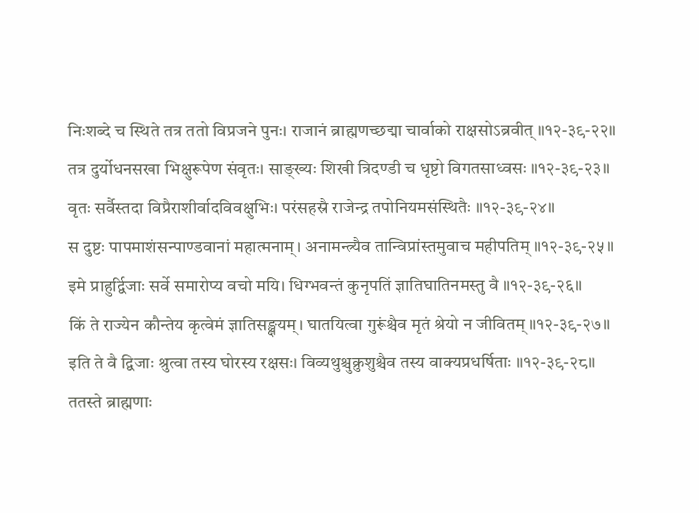निःशब्दे च स्थिते तत्र ततो विप्रजने पुनः। राजानं ब्राह्मणच्छद्मा चार्वाको राक्षसोऽब्रवीत् ॥१२-३९-२२॥
तत्र दुर्योधनसखा भिक्षुरूपेण संवृतः। साङ्ख्यः शिखी त्रिदण्डी च धृष्टो विगतसाध्वसः ॥१२-३९-२३॥
वृतः सर्वैस्तदा विप्रैराशीर्वादविवक्षुभिः। परंसहस्रै राजेन्द्र तपोनियमसंस्थितैः ॥१२-३९-२४॥
स दुष्टः पापमाशंसन्पाण्डवानां महात्मनाम्। अनामन्त्र्यैव तान्विप्रांस्तमुवाच महीपतिम् ॥१२-३९-२५॥
इमे प्राहुर्द्विजाः सर्वे समारोप्य वचो मयि। धिग्भवन्तं कुनृपतिं ज्ञातिघातिनमस्तु वै ॥१२-३९-२६॥
किं ते राज्येन कौन्तेय कृत्वेमं ज्ञातिसङ्क्षयम्। घातयित्वा गुरूंश्चैव मृतं श्रेयो न जीवितम् ॥१२-३९-२७॥
इति ते वै द्विजाः श्रुत्वा तस्य घोरस्य रक्षसः। विव्यथुश्चुक्रुशुश्चैव तस्य वाक्यप्रधर्षिताः ॥१२-३९-२८॥
ततस्ते ब्राह्मणाः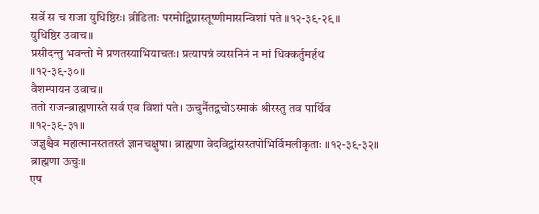सर्वे स च राजा युधिष्ठिरः। व्रीडिताः परमोद्विग्नास्तूष्णीमासन्विशां पते ॥१२-३९-२९॥
युधिष्ठिर उवाच॥
प्रसीदन्तु भवन्तो मे प्रणतस्याभियाचतः। प्रत्यापन्नं व्यसनिनं न मां धिक्कर्तुमर्हथ ॥१२-३९-३०॥
वैशम्पायन उवाच॥
ततो राजन्ब्राह्मणास्ते सर्व एव विशां पते। ऊचुर्नैतद्वचोऽस्माकं श्रीरस्तु तव पार्थिव ॥१२-३९-३१॥
जज्ञुश्चैव महात्मानस्ततस्तं ज्ञानचक्षुषा। ब्राह्मणा वेदविद्वांसस्तपोभिर्विमलीकृताः ॥१२-३९-३२॥
ब्राह्मणा ऊचुः॥
एष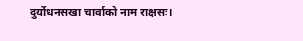दुर्योधनसखा चार्वाको नाम राक्षसः।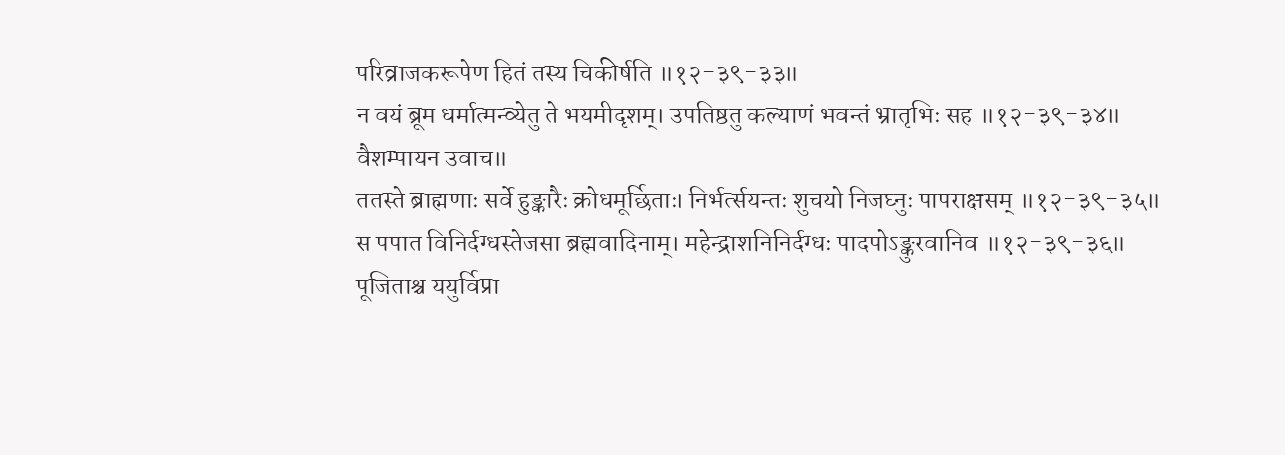परिव्राजकरूपेण हितं तस्य चिकीर्षति ॥१२-३९-३३॥
न वयं ब्रूम धर्मात्मन्व्येतु ते भयमीदृशम्। उपतिष्ठतु कल्याणं भवन्तं भ्रातृभिः सह ॥१२-३९-३४॥
वैशम्पायन उवाच॥
ततस्ते ब्राह्मणाः सर्वे हुङ्कारैः क्रोधमूर्छिताः। निर्भर्त्सयन्तः शुचयो निजघ्नुः पापराक्षसम् ॥१२-३९-३५॥
स पपात विनिर्दग्धस्तेजसा ब्रह्मवादिनाम्। महेन्द्राशनिनिर्दग्धः पादपोऽङ्कुरवानिव ॥१२-३९-३६॥
पूजिताश्च ययुर्विप्रा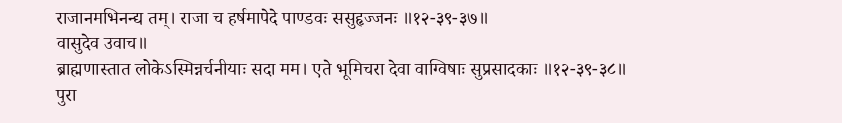राजानमभिनन्द्य तम्। राजा च हर्षमापेदे पाण्डवः ससुहृज्जनः ॥१२-३९-३७॥
वासुदेव उवाच॥
ब्राह्मणास्तात लोकेऽस्मिन्नर्चनीयाः सदा मम। एते भूमिचरा देवा वाग्विषाः सुप्रसादकाः ॥१२-३९-३८॥
पुरा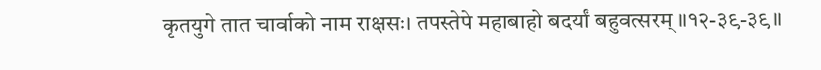कृतयुगे तात चार्वाको नाम राक्षसः। तपस्तेपे महाबाहो बदर्यां बहुवत्सरम् ॥१२-३९-३९॥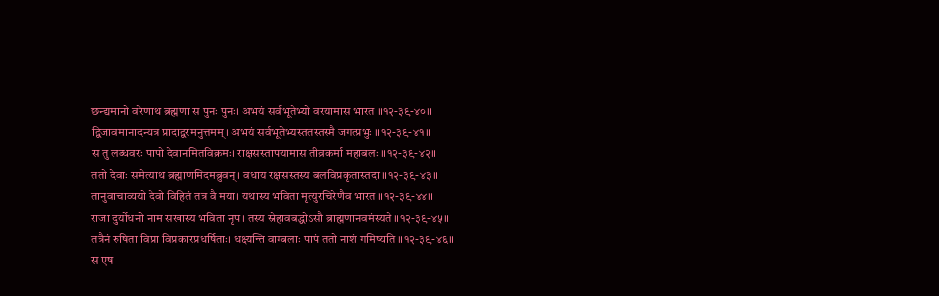छन्द्यमानो वरेणाथ ब्रह्मणा स पुनः पुनः। अभयं सर्वभूतेभ्यो वरयामास भारत ॥१२-३९-४०॥
द्विजावमानादन्यत्र प्रादाद्वरमनुत्तमम्। अभयं सर्वभूतेभ्यस्ततस्तस्मै जगत्प्रभुः ॥१२-३९-४१॥
स तु लब्धवरः पापो देवानमितविक्रमः। राक्षसस्तापयामास तीव्रकर्मा महाबलः ॥१२-३९-४२॥
ततो देवाः समेत्याथ ब्रह्माणमिदमब्रुवन्। वधाय रक्षसस्तस्य बलविप्रकृतास्तदा ॥१२-३९-४३॥
तानुवाचाव्ययो देवो विहितं तत्र वै मया। यथास्य भविता मृत्युरचिरेणैव भारत ॥१२-३९-४४॥
राजा दुर्योधनो नाम सखास्य भविता नृप। तस्य स्नेहावबद्धोऽसौ ब्राह्मणानवमंस्यते ॥१२-३९-४५॥
तत्रैनं रुषिता विप्रा विप्रकारप्रधर्षिताः। धक्ष्यन्ति वाग्बलाः पापं ततो नाशं गमिष्यति ॥१२-३९-४६॥
स एष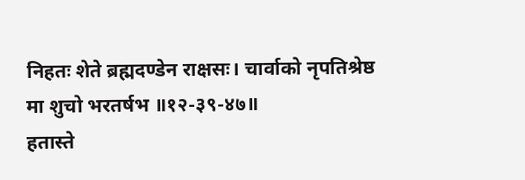निहतः शेते ब्रह्मदण्डेन राक्षसः। चार्वाको नृपतिश्रेष्ठ मा शुचो भरतर्षभ ॥१२-३९-४७॥
हतास्ते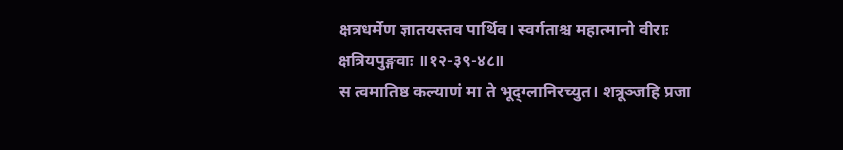क्षत्रधर्मेण ज्ञातयस्तव पार्थिव। स्वर्गताश्च महात्मानो वीराः क्षत्रियपुङ्गवाः ॥१२-३९-४८॥
स त्वमातिष्ठ कल्याणं मा ते भूद्ग्लानिरच्युत। शत्रूञ्जहि प्रजा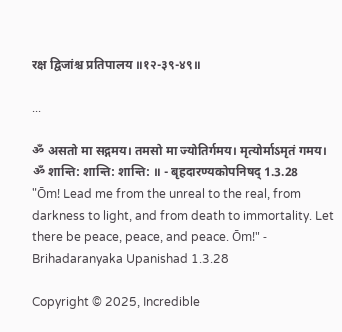रक्ष द्विजांश्च प्रतिपालय ॥१२-३९-४९॥

...

ॐ असतो मा सद्गमय। तमसो मा ज्योतिर्गमय। मृत्योर्माऽमृतं गमय। ॐ शान्ति: शान्ति: शान्ति: ॥ - बृहदारण्यकोपनिषद् 1.3.28
"Ōm! Lead me from the unreal to the real, from darkness to light, and from death to immortality. Let there be peace, peace, and peace. Ōm!" - Brihadaranyaka Upanishad 1.3.28

Copyright © 2025, Incredible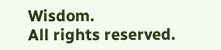Wisdom.
All rights reserved.